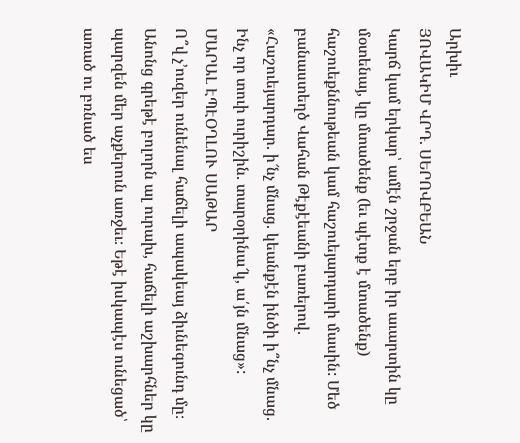Արխիւ
ՅՈՎԱԿԻՄ ՎՐԴ. ՍԵՐՈՎԲԵԱՆ
Կարճ կամ երկար՝ ամէն շրջան երբ իր աւարտին կը մօտենայ, կը մտածենք (եւ պէտք է մտածենք) հաշուեքննութեան կամ հաշուեյարդարի մասին: Մեծ բանաստեղծ Վահան Թէքէեանի բառերով.
«Հաշուեյարդար. ի՜նչ մնաց. կեանքէն ինծի ի՞նչ մնաց.
Ինչ որ տուի ուրիշին. տարօրինա՜կ, ա՛յն մնաց»:
ՄԱՐԱԼ ԷՊԷՕՂԼՈՒ ՍԱԹԱՐ
Ո՞վ չ՚ուզեր ունենալ հաճելի ապակեայ ձիւնեգունդ մը։ Անոնց գրեթէ բոլորն ալ ուրախ, հաճելի աշխարհներ կը պարզեն մեր աչքերուն առջեւ։ Եթէ իսկապէս ունեցած՝ առած ու բռնած ես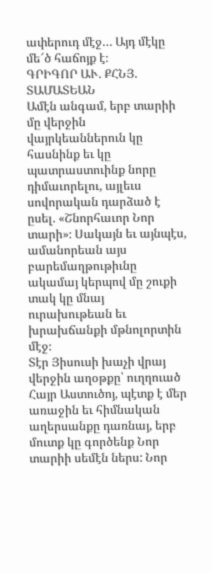ափերուդ մէջ… Այդ մէկը մե՜ծ հաճոյք է։
ԳՐԻԳՈՐ ԱՒ. ՔՀՆՅ. ՏԱՄԱՏԵԱՆ
Ամէն անգամ, երբ տարիի մը վերջին վայրկեաններուն կը հասնինք եւ կը պատրաստուինք նորը դիմաւորելու, այլեւս սովորական դարձած է ըսել. «Շնորհաւոր Նոր տարի»։ Սակայն եւ այնպէս, ամանորեան այս բարեմաղթութիւնը ակամայ կերպով մը շուքի տակ կը մնայ ուրախութեան եւ խրախճանքի մթնոլորտին մէջ։
Տէր Յիսուսի խաչի վրայ վերջին աղօթքը՝ ուղղուած Հայր Աստուծոյ, պէտք է մեր առաջին եւ հիմնական աղերսանքը դառնայ, երբ մուտք կը գործենք Նոր տարիի սեմէն ներս: Նոր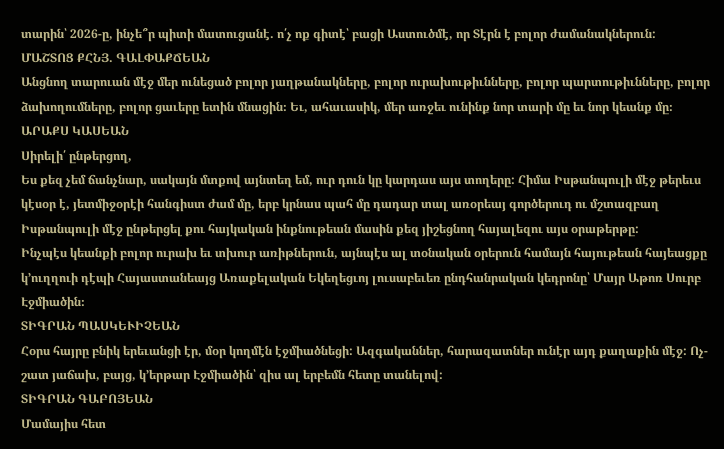տարին՝ 2026-ը, ինչե՞ր պիտի մատուցանէ. ո՛չ ոք գիտէ՝ բացի Աստուծմէ, որ Տէրն է բոլոր ժամանակներուն:
ՄԱՇՏՈՑ ՔՀՆՅ. ԳԱԼՓԱՔՃԵԱՆ
Անցնող տարուան մէջ մեր ունեցած բոլոր յաղթանակները, բոլոր ուրախութիւնները, բոլոր պարտութիւնները, բոլոր ձախողումները, բոլոր ցաւերը ետին մնացին։ Եւ, ահաւասիկ, մեր առջեւ ունինք նոր տարի մը եւ նոր կեանք մը։
ԱՐԱՔՍ ԿԱՍԵԱՆ
Սիրելի՛ ընթերցող,
Ես քեզ չեմ ճանչնար, սակայն մտքով այնտեղ եմ, ուր դուն կը կարդաս այս տողերը: Հիմա Իսթանպուլի մէջ թերեւս կէսօր է, յետմիջօրէի հանգիստ ժամ մը, երբ կրնաս պահ մը դադար տալ առօրեայ գործերուդ ու մշտազբաղ Իսթանպուլի մէջ ընթերցել քու հայկական ինքնութեան մասին քեզ յիշեցնող հայալեզու այս օրաթերթը:
Ինչպէս կեանքի բոլոր ուրախ եւ տխուր առիթներուն, այնպէս ալ տօնական օրերուն համայն հայութեան հայեացքը կ՚ուղղուի դէպի Հայաստանեայց Առաքելական Եկեղեցւոյ լուսաբեւեռ ընդհանրական կեդրոնը՝ Մայր Աթոռ Սուրբ Էջմիածին։
ՏԻԳՐԱՆ ՊԱՍԿԵՒԻՉԵԱՆ
Հօրս հայրը բնիկ երեւանցի էր, մօր կողմէն էջմիածնեցի: Ազգականներ, հարազատներ ունէր այդ քաղաքին մէջ: Ոչ-շատ յաճախ, բայց, կ՚երթար Էջմիածին՝ զիս ալ երբեմն հետը տանելով:
ՏԻԳՐԱՆ ԳԱԲՈՅԵԱՆ
Մամայիս հետ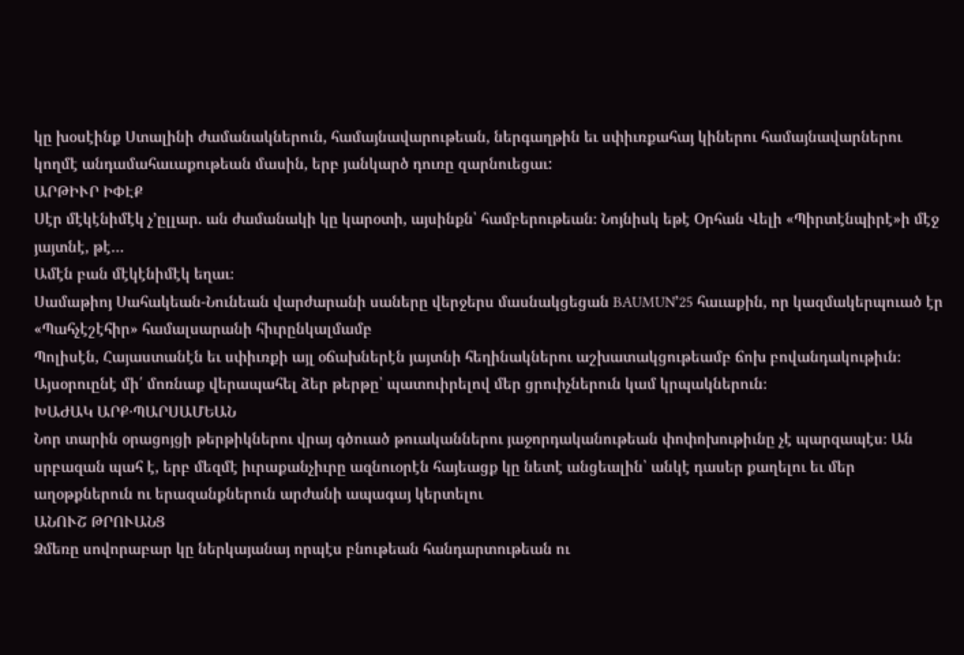կը խօսէինք Ստալինի ժամանակներուն, համայնավարութեան, ներգաղթին եւ սփիւռքահայ կիներու համայնավարներու կողմէ անդամահաւաքութեան մասին, երբ յանկարծ դուռը զարնուեցաւ:
ԱՐԹԻՒՐ ԻՓԷՔ
Սէր մէկէնիմէկ չ՚ըլլար. ան ժամանակի կը կարօտի, այսինքն՝ համբերութեան։ Նոյնիսկ եթէ Օրհան Վելի «Պիրտէնպիրէ»ի մէջ յայտնէ, թէ…
Ամէն բան մէկէնիմէկ եղաւ։
Սամաթիոյ Սահակեան-Նունեան վարժարանի սաները վերջերս մասնակցեցան BAUMUN՚25 հաւաքին, որ կազմակերպուած էր «Պահչէշէհիր» համալսարանի հիւրընկալմամբ
Պոլիսէն, Հայաստանէն եւ սփիւռքի այլ օճախներէն յայտնի հեղինակներու աշխատակցութեամբ ճոխ բովանդակութիւն։ Այսօրուընէ մի՛ մոռնաք վերապահել ձեր թերթը՝ պատուիրելով մեր ցրուիչներուն կամ կրպակներուն։
ԽԱԺԱԿ ԱՐՔ․ՊԱՐՍԱՄԵԱՆ
Նոր տարին օրացոյցի թերթիկներու վրայ գծուած թուականներու յաջորդականութեան փոփոխութիւնը չէ պարզապէս։ Ան սրբազան պահ է, երբ մեզմէ իւրաքանչիւրը ազնուօրէն հայեացք կը նետէ անցեալին՝ անկէ դասեր քաղելու եւ մեր աղօթքներուն ու երազանքներուն արժանի ապագայ կերտելու
ԱՆՈՒՇ ԹՐՈՒԱՆՑ
Ձմեռը սովորաբար կը ներկայանայ որպէս բնութեան հանդարտութեան ու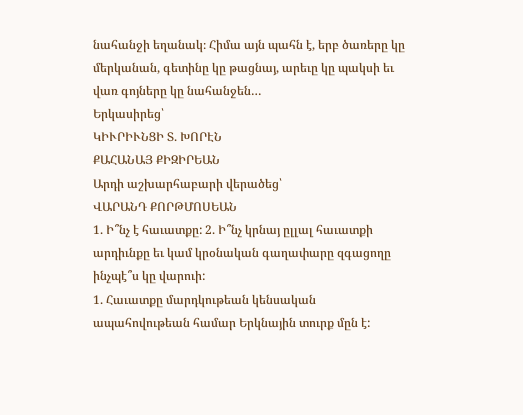նահանջի եղանակ։ Հիմա այն պահն է, երբ ծառերը կը մերկանան, գետինը կը թացնայ, արեւը կը պակսի եւ վառ գոյները կը նահանջեն…
Երկասիրեց՝
ԿԻՒՐԻՒՆՑԻ Տ. ԽՈՐԷՆ
ՔԱՀԱՆԱՅ ՔԻԶԻՐԵԱՆ
Արդի աշխարհաբարի վերածեց՝
ՎԱՐԱՆԴ ՔՈՐԹՄՈՍԵԱՆ
1. Ի՞նչ է հաւատքը: 2. Ի՞նչ կրնայ ըլլալ հաւատքի արդիւնքը եւ կամ կրօնական գաղափարը զգացողը ինչպէ՞ս կը վարուի:
1. Հաւատքը մարդկութեան կենսական ապահովութեան համար Երկնային տուրք մըն է: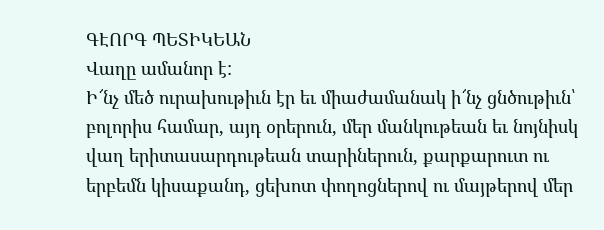ԳԷՈՐԳ ՊԵՏԻԿԵԱՆ
Վաղը ամանոր է:
Ի՜նչ մեծ ուրախութիւն էր եւ միաժամանակ ի՜նչ ցնծութիւն՝ բոլորիս համար, այդ օրերուն, մեր մանկութեան եւ նոյնիսկ վաղ երիտասարդութեան տարիներուն, քարքարուտ ու երբեմն կիսաքանդ, ցեխոտ փողոցներով ու մայթերով մեր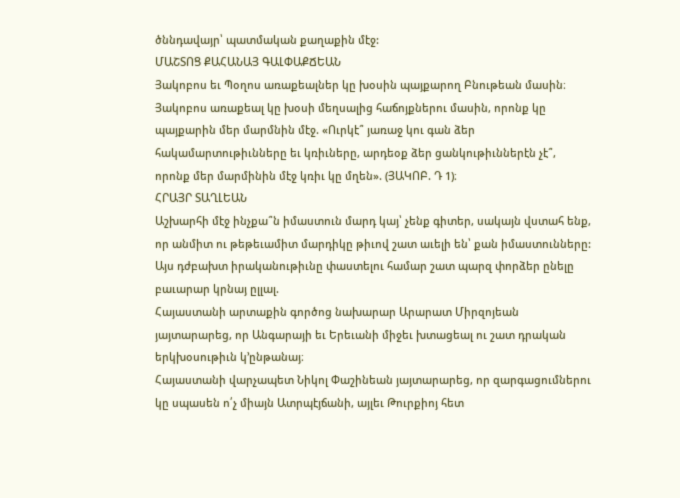ծննդավայր՝ պատմական քաղաքին մէջ:
ՄԱՇՏՈՑ ՔԱՀԱՆԱՅ ԳԱԼՓԱՔՃԵԱՆ
Յակոբոս եւ Պօղոս առաքեալներ կը խօսին պայքարող Բնութեան մասին։ Յակոբոս առաքեալ կը խօսի մեղսալից հաճոյքներու մասին, որոնք կը պայքարին մեր մարմնին մէջ. «Ուրկէ՞ յառաջ կու գան ձեր հակամարտութիւնները եւ կռիւները, արդեօք ձեր ցանկութիւններէն չէ՞, որոնք մեր մարմինին մէջ կռիւ կը մղեն». (ՅԱԿՈԲ. Դ 1)։
ՀՐԱՅՐ ՏԱՂԼԵԱՆ
Աշխարհի մէջ ինչքա՞ն իմաստուն մարդ կայ՝ չենք գիտեր, սակայն վստահ ենք, որ անմիտ ու թեթեւամիտ մարդիկը թիւով շատ աւելի են՝ քան իմաստունները: Այս դժբախտ իրականութիւնը փաստելու համար շատ պարզ փորձեր ընելը բաւարար կրնայ ըլլալ.
Հայաստանի արտաքին գործոց նախարար Արարատ Միրզոյեան յայտարարեց, որ Անգարայի եւ Երեւանի միջեւ խտացեալ ու շատ դրական երկխօսութիւն կ՚ընթանայ։
Հայաստանի վարչապետ Նիկոլ Փաշինեան յայտարարեց, որ զարգացումներու կը սպասեն ո՛չ միայն Ատրպէյճանի, այլեւ Թուրքիոյ հետ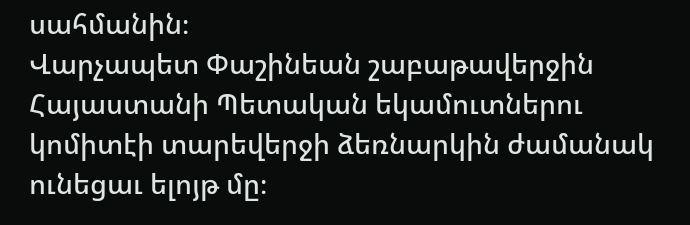սահմանին։
Վարչապետ Փաշինեան շաբաթավերջին Հայաստանի Պետական եկամուտներու կոմիտէի տարեվերջի ձեռնարկին ժամանակ ունեցաւ ելոյթ մը։